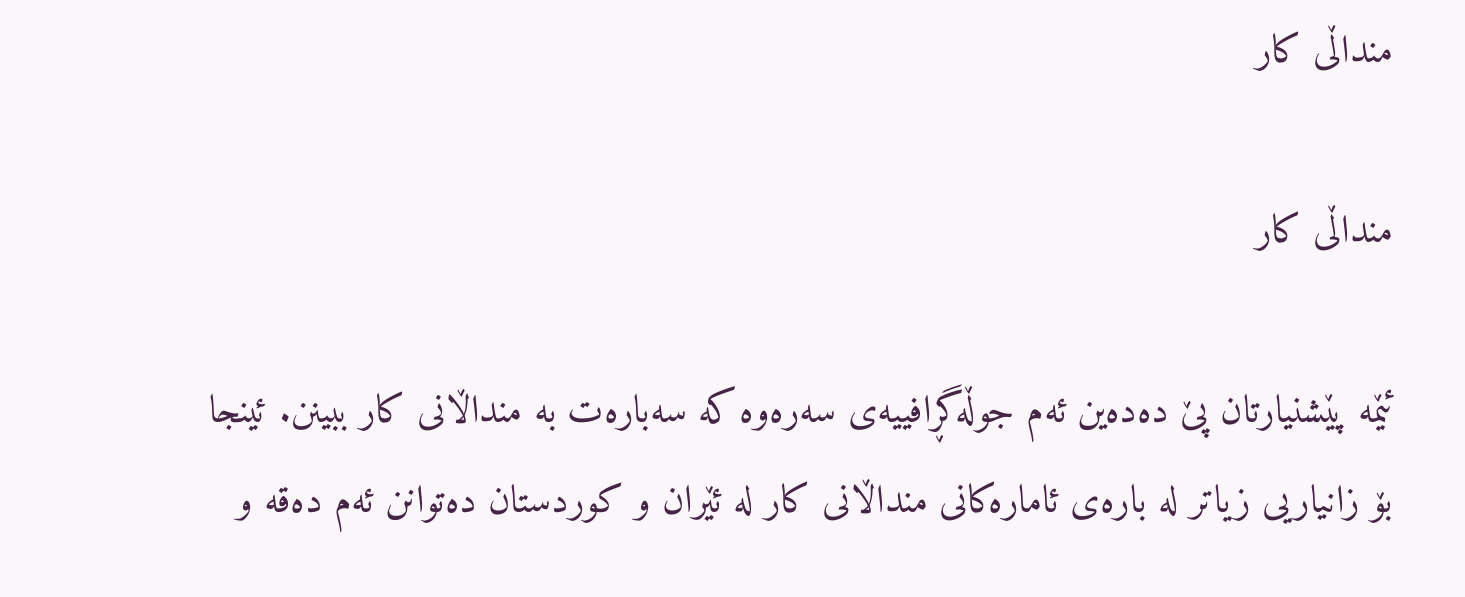منداڵی کار

منداڵی کار

ئێمە پێشنیارتان پێ دەدەین ئەم جوڵەگڕافییەی سەرەوە کە سەبارەت بە منداڵانی کار ببینن. ئینجا بۆ زانیاریی زیاتر لە بارەی ئامارەکانی منداڵانی کار لە ئێران و کوردستان دەتوانن ئەم دەقە و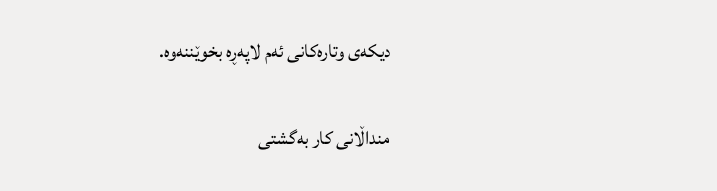دیکەی وتارەکانی ئەم لاپەڕە بخوێننەوە.

منداڵانی کار بەگشتی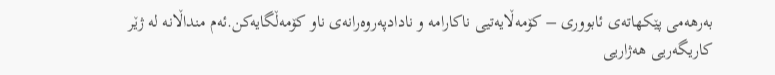بەرهەمی پێکهاتەی ئابووری – کۆمەڵایەتیی ناکارامە و نادادپەروەرانەی ناو کۆمەڵگایەکن.ئەم منداڵانە لە ژێر کاریگەریی هەژاریی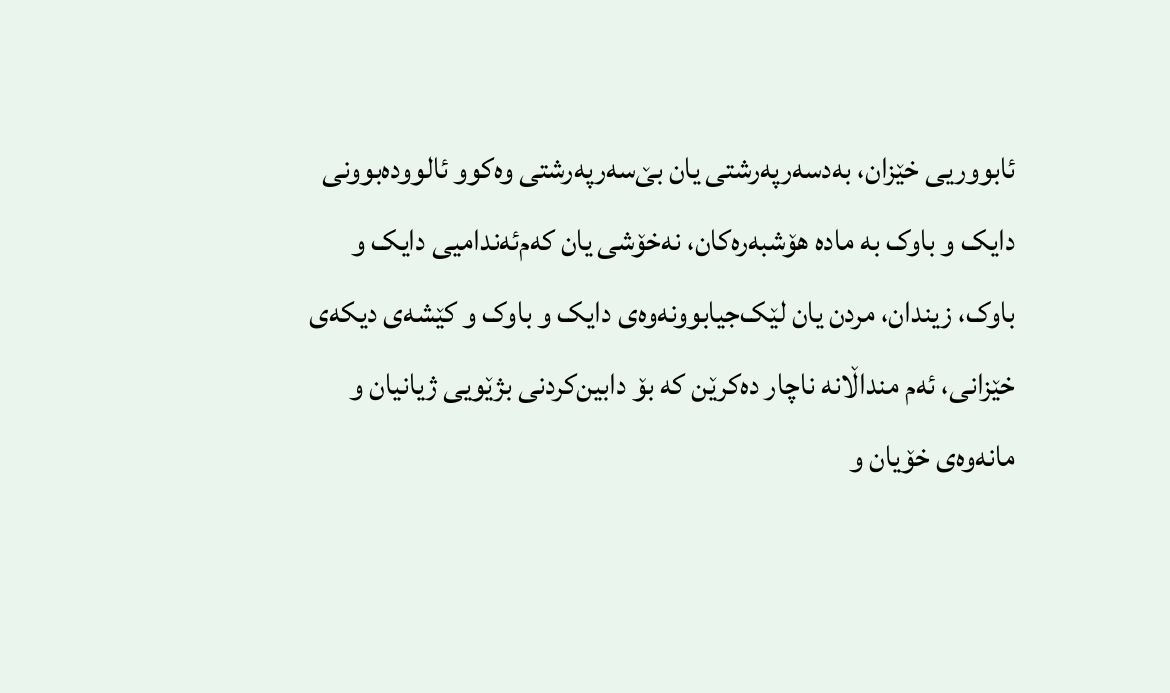ئابووریی خێزان، بەدسەرپەرشتی یان بێ‌سەرپەرشتی وەکوو ئالوودەبوونی دایک و باوک بە مادە هۆشبەرەکان، نەخۆشی یان کەم‌ئەندامیی دایک و باوک، زیندان، مردن یان لێک‌جیابوونەوەی دایک و باوک و کێشەی دیکەی خێزانی، ئەم منداڵانە ناچار دەکرێن کە بۆ دابین‌کردنی بژێویی ژیانیان و مانەوەی خۆیان و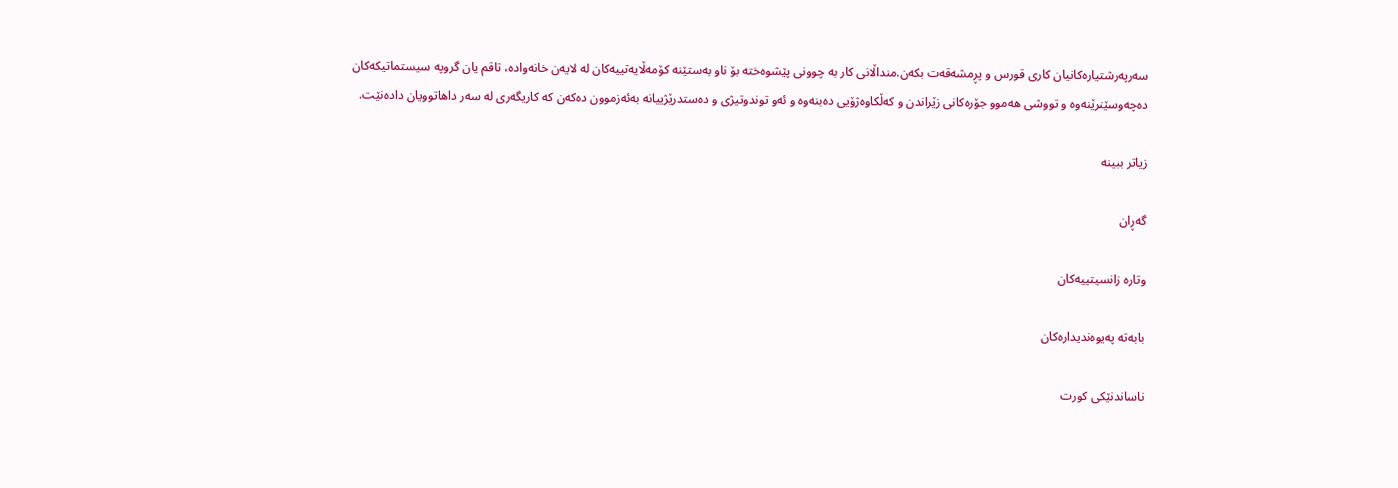سەرپەرشتیارەکانیان کاری قورس و پڕمشەقەت بکەن.منداڵانی کار بە چوونی پێشوەختە بۆ ناو بەستێنە کۆمەڵایەتییەکان لە لایەن خانەوادە، تاقم یان گروپە سیستماتیکەکان دەچەوسێنرێنەوە و تووشی هەموو جۆرەکانی زێراندن و کەڵکاوەژۆیی دەبنەوە و ئەو توندوتیژی و دەستدرێژییانە بەئەزموون دەکەن کە کاریگەری لە سەر داهاتوویان دادەنێت.

زیاتر ببینە

گەڕان

وتارە زانسیتییەکان

بابەتە پەیوەندیدارەکان

ناساندنێکی کورت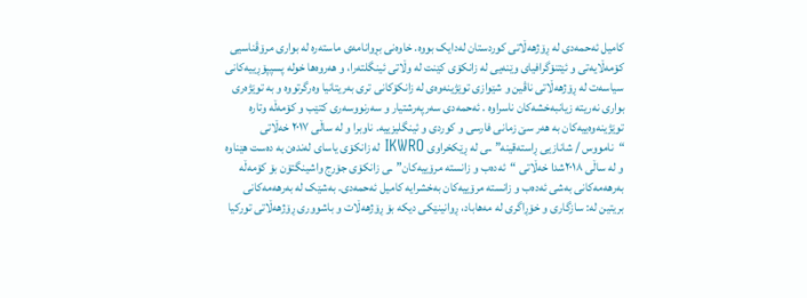کامیل ئەحمەدی لە ڕۆژهەڵاتی کوردستان لەدایک بووە. خاوەنی بڕوانامەی ماستەرە لە بواری مرۆڤناسیی کۆمەڵایەتی و ئێتنۆگرافیای وێنەیی لە زانکۆی کێنت لە وڵاتی ئینگلتەرا، و هەروەها خولە پسپپۆڕییەکانی سیاسەت لە ڕۆژهەڵاتی ناڤین و شێوازی توێژینەوەی لە زانکۆکانی تری بەریتانیا وەرگرتووە و بە توێژەری بواری نەریتە زیانبەخشەکان ناسراوە . ئەحمەدی سەرپەرشتیار و سەرنووسەری کتێب و کۆمەڵە وتارە توێژینەوەییەکان بە هەر سێ زمانی فارسی و کوردی و ئینگلیزییە. ناوبرا و لە ساڵی ٢٠١٧ خەڵاتی “نامووس / شانازیی ڕاستەقینە”ـی لە ڕێکخراوی IKWRO لە زانکۆی یاسای لەندەن بە دەست هێناوە و لە ساڵی ٢٠١٨شدا خەڵاتی “ئەدەب و زانستە مرۆییەکان”ـی زانکۆی جۆرج واشینگتۆن بۆ کۆمەڵە بەرهەمەکانی بەشی ئەدەب و زانستە مرۆییەکان بەخشرایە کامیل ئەحمەدی. بەشێک لە بەرهەمەکانی بریتین لە: سازگاری و خۆڕاگری لە مەهاباد، ڕوانینێکی دیکە بۆ ڕۆژهەڵات و باشووری ڕۆژهەڵاتی تورکیا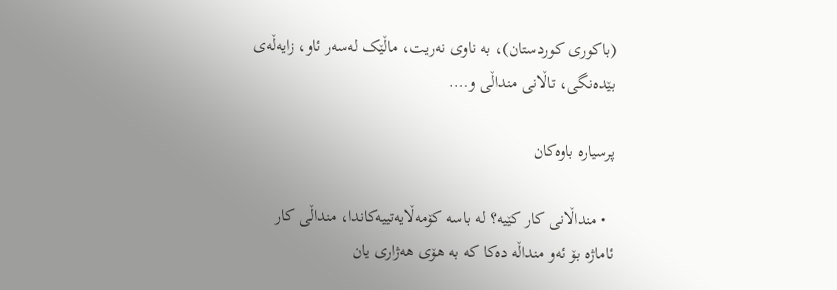(باکوری کوردستان)، بە ناوی نەریت، ماڵێک لەسەر ئاو، زایەڵەی بێدەنگی، تاڵانی منداڵی و….

پرسیارە باوەکان

  • منداڵانی کار کێیە؟ لە باسە کۆمەڵایەتییەکاندا، منداڵی کار ئاماژە بۆ ئەو منداڵە دەکا کە بە هۆی هەژاری یان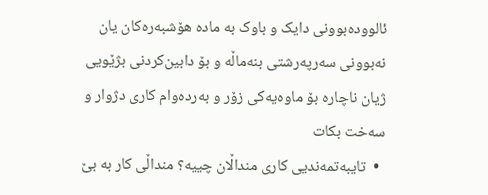ئالوودەبوونی دایک و باوک بە مادە هۆشبەرەکان یان نەبوونی سەرپەرشتی بنەماڵە و بۆ دابین‌کردنی بژێویی ژیان ناچارە بۆ ماوەیەکی زۆر و بەردەوام کاری دژوار و سەخت بکات
  •  تایبەتمەندیی کاری منداڵان چییە؟ منداڵی کار بە بێ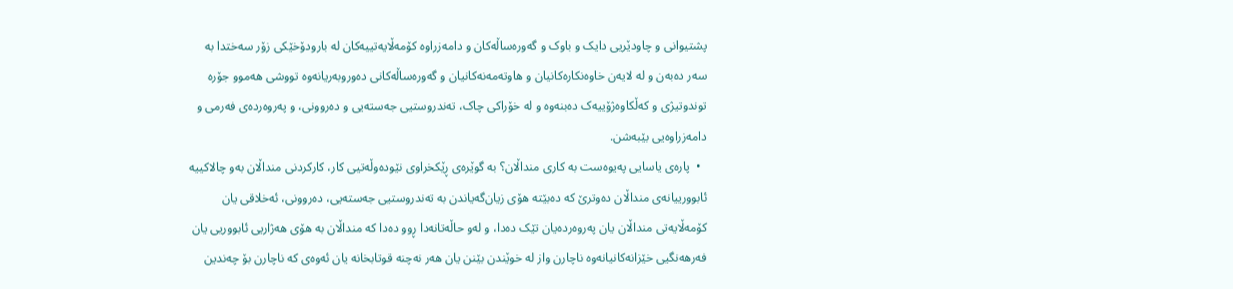پشتیوانی و چاودێریی دایک و باوک و گەورەساڵەکان و دامەزراوە کۆمەڵایەتییەکان لە بارودۆخێکی زۆر سەختدا بە سەر دەبەن و لە لایەن خاوەنکارەکانیان و هاوتەمەنەکانیان و گەورەساڵەکانی دەوروبەریانەوە تووشی هەموو جۆرە توندوتیژی و کەڵکاوەژۆییەک دەبنەوە و لە خۆراکی چاک، تەندروستیی جەستەیی و دەروونی، و پەروەردەی فەرمی و دامەزراوەیی بێبەشن.
  •  پارەی یاسایی پەیوەست بە کاری منداڵان؟ بە گوێرەی ڕێکخراوی نێودەوڵەتیی کار، کارکردنی منداڵان بەو چالاکییە ئابوورییانەی منداڵان دەوترێ کە دەبێتە هۆی زیان‌گەیاندن بە تەندروستیی جەستەیی، دەروونی، ئەخلاقی یان کۆمەڵایەتی منداڵان یان پەروەردەیان تێک دەدا، و لەو حاڵەتانەدا ڕوو دەدا کە منداڵان بە هۆی هەژاریی ئابووریی یان فەرهەنگیی خێزانەکانیانەوە ناچارن واز لە خوێندن بێنن یان هەر نەچنە قوتابخانە یان ئەوەی کە ناچارن بۆ چەندین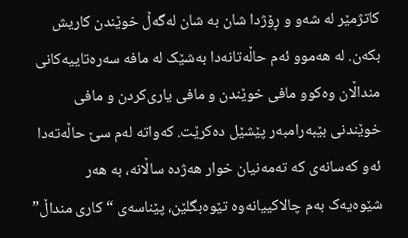کاتژمێر لە شەو و ڕۆژدا شان بە شان لەگەڵ خوێندن کاریش بکەن. لە هەموو ئەم حاڵەتانەدا بەشێک لە مافە سەرەتاییەکانی منداڵان وەکوو مافی خوێندن و مافی یاری‌کردن و مافی خوێندنی بێبەرامبەر پێشێل دەکرێت. کەواتە لەم سێ حاڵەتەدا ئەو کەسانەی کە تەمەنیان خوار هەژدە ساڵانە، بە هەر شێوەیەک بەم چالاکییانەوە تێوەبگلێن، پێناسەی “کاری منداڵ”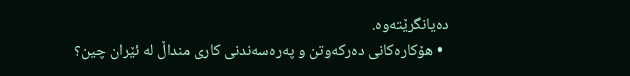دەیانگرێتەوە.
  • هۆکارەکانی دەرکەوتن و پەرەسەندنی کاری منداڵ لە ئێران چین؟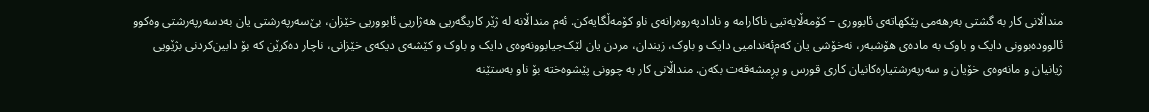منداڵانی کار بە گشتی بەرهەمی پێکهاتەی ئابووری – کۆمەڵایەتیی ناکارامە و نادادپەروەرانەی ناو کۆمەڵگایەکن. ئەم منداڵانە لە ژێر کاریگەریی هەژاریی ئابووریی خێزان، بێ‌سەرپەرشتی یان بەدسەرپەرشتی وەکوو ئالوودەبوونی دایک و باوک بە مادەی هۆشبەر، نەخۆشی یان کەم‌ئەندامیی دایک و باوک، زیندان، مردن یان لێک‌جیابوونەوەی دایک و باوک و کێشەی دیکەی خێزانی، ناچار دەکرێن کە بۆ دابین‌کردنی بژێویی ژیانیان و مانەوەی خۆیان و سەرپەرشتیارەکانیان کاری قورس و پڕمشەقەت بکەن. منداڵانی کار بە چوونی پێشوەختە بۆ ناو بەستێنە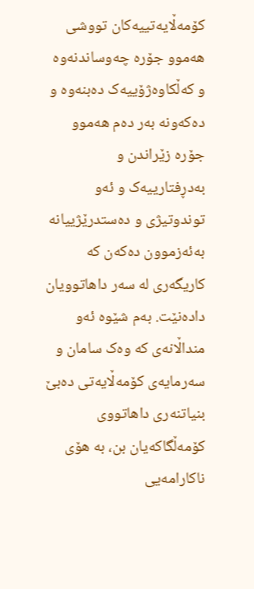کۆمەڵایەتییەکان تووشی هەموو جۆرە چەوساندنەوە و کەڵکاوەژۆییەک دەبنەوە و دەکەونە بەر دەم هەموو جۆرە زێراندن و بەدڕفتارییەک و ئەو توندوتیژی و دەستدرێژییانە بەئەزموون دەکەن کە کاریگەری لە سەر داهاتوویان دادەنێت. بەم شێوە ئەو منداڵانەی کە وەک سامان و سەرمایەی کۆمەڵایەتی دەبێ بنیاتنەری داهاتووی کۆمەڵگاکەیان بن، بە هۆی ناکارامەیی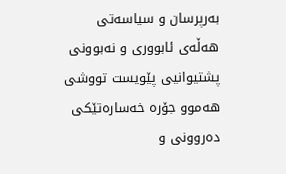بەرپرسان و سیاسەتی هەڵەی ئابووری و نەبوونی پشتیوانیی پێویست تووشی هەموو جۆرە خەسارەتێکی دەروونی و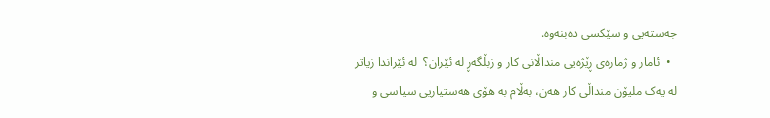جەستەیی و سێکسی دەبنەوە.
  •  ئامار و ژمارەی ڕێژەیی منداڵانی کار و زبڵگەڕ لە ئێران؟  لە ئێراندا زیاتر لە یەک ملیۆن منداڵی کار هەن، بەڵام بە هۆی هەستیاریی سیاسی و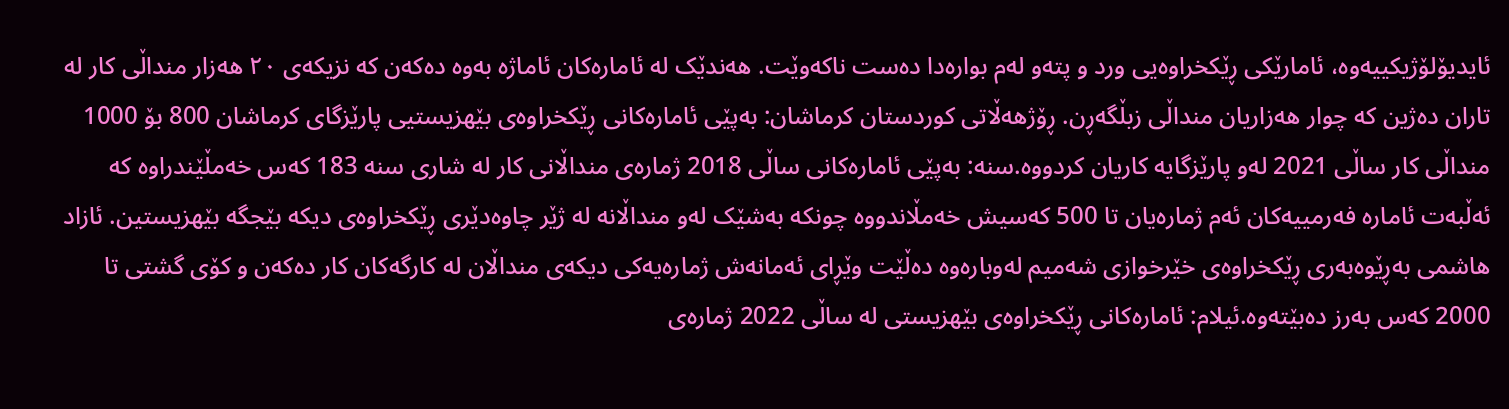ئایدیۆلۆژیکییەوە، ئامارێکی ڕێکخراوەیی ورد و پتەو لەم بوارەدا دەست ناکەوێت. هەندێک لە ئامارەکان ئاماژە بەوە دەکەن کە نزیکەی ٢٠ هەزار منداڵی کار لە تاران دەژین کە چوار هەزاریان منداڵی زبڵگەڕن. ڕۆژهەڵاتی کوردستان کرماشان: بەپێی ئامارەکانی ڕێکخراوەی بێهزیستیی پارێزگای کرماشان 800 بۆ 1000 منداڵی کار ساڵی 2021 لەو پارێزگایە کاریان کردووە.سنە: بەپێی ئامارەکانی ساڵی 2018 ژمارەی منداڵانی کار لە شاری سنە 183 کەس خەمڵێندراوە کە ئەڵبەت ئامارە فەرمییەکان ئەم ژمارەیان تا 500 کەسیش خەمڵاندووە چونکە بەشێک لەو منداڵانە لە ژێر چاوەدێری ڕێکخراوەی دیکە بێجگە بێهزیستین. ئازاد هاشمی بەڕێوەبەری ڕێکخراوەی خێرخوازی شەمیم لەوبارەوە دەڵێت وێڕای ئەمانەش ژمارەیەکی دیکەی منداڵان لە کارگەکان کار دەکەن و کۆی گشتی تا 2000 کەس بەرز دەبێتەوە.ئیلام: ئامارەکانی ڕێکخراوەی بێهزیستی لە ساڵی 2022 ژمارەی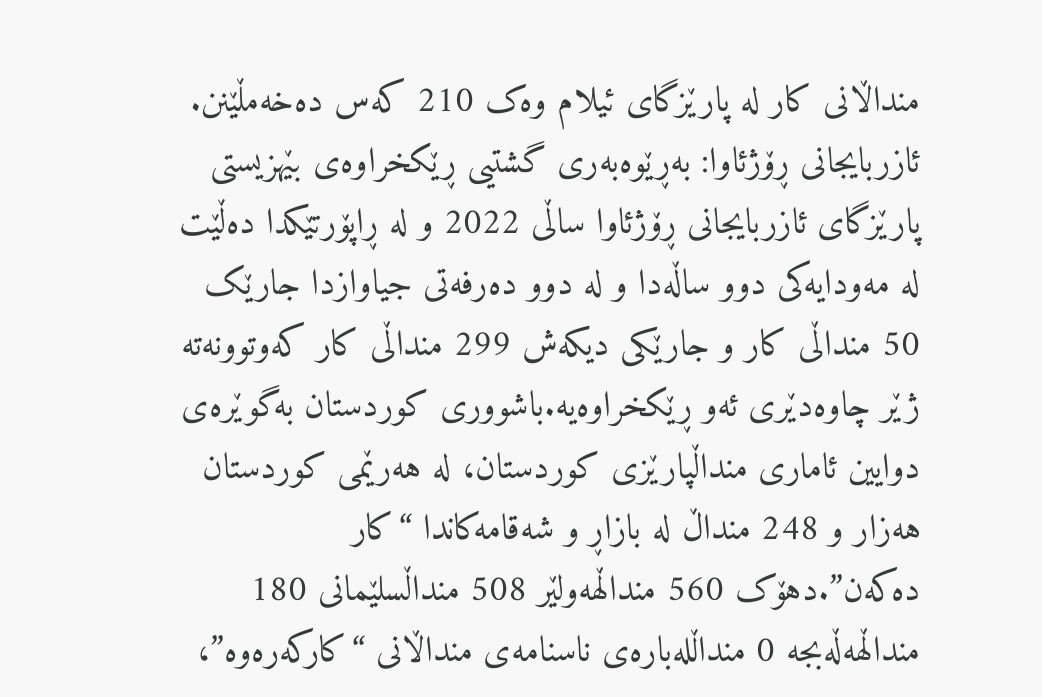منداڵانی کار لە پارێزگای ئیلام وەک 210 کەس دەخەمڵێنن. ئازربایجانی ڕۆژئاوا: بەڕێوەبەری گشتیی ڕێکخراوەی بێهزیستی پارێزگای ئازربایجانی ڕۆژئاوا ساڵی 2022 و لە ڕاپۆرتێکدا دەڵێت لە مەودایەکی دوو ساڵەدا و لە دوو دەرفەتی جیاوازدا جارێک 50 منداڵی کار و جارێکی دیکەش 299 منداڵی کار کەوتوونەتە ژێر چاوەدێری ئەو ڕێکخراوەیە.باشووری کوردستان بەگوێرەی دوایین ئاماری منداڵپارێزی کوردستان، لە هەرێمی کوردستان هەزار و 248 منداڵ لە بازاڕ و شەقامەکاندا “کار دەکەن”.دهۆک 560 منداڵهەولێر 508 منداڵسلێمانی 180 منداڵهەڵەبجە 0 منداڵلەبارەی ناسنامەی منداڵانی “کارکەرەوە”،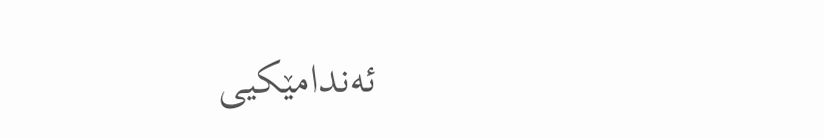ئەندامێکیی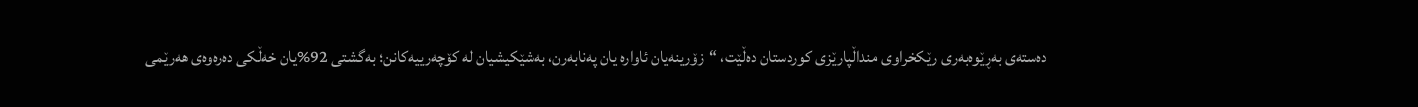دەستەی بەڕێوەبەری رێکخراوی منداڵپارێزی کوردستان دەڵێت، “زۆرینەیان ئاوارە یان پەنابەرن، بەشێکیشیان لە کۆچەرییەکانن؛ بەگشتی 92%یان خەڵکی دەرەوەی هەرێمی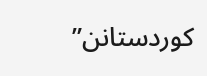کوردستانن”